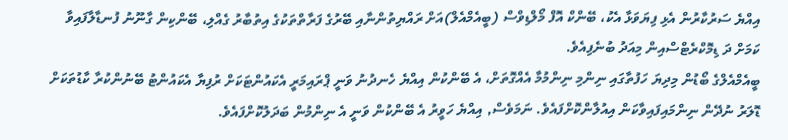އިއްޔެ ސަރުކާރުން އެޅި ފިޔަވަޅާ އެކު، ބޭންކް އޮފް މޯލްޑިވްސް (ބީއެމްއެލް)އަށް ރައްޔިތުންނާއި ބޭރުގެ ފަރާތްތަކުގެ އިތުބާރު ގެއްލި، ބޭންކިން ގާނޫނު ފުނޑާލާފައިވާ ކަމަށް ދަ ޑިމޮކްރެޓްސްއިން މިއަދު ބުނެފިއެވެ.
ބީއެމްއެލްގެ ބޯޑުން މިދިޔަ ހަފުތާގައި ނިންމި ނިންމުމާ އެއްގޮތަށް، އެ ބޭންކުން އިއްޔެ ހެނދުނު ވަނީ ޕްރައިމަރީ އެކައުންޓަކަށް ރުފިޔާ އެކައުންޓު ބޭނުންކުރާ ކާޑުތަކަށް ޑޮލަރު ނުދޭން ނިންމައިފައިވާކަން އިއުލާންކޮށްފައެވެ. ނަމަވެސް, އިއްޔެ ހަވީރު އެ ބޭންކުން ވަނީ އެ ނިންމުން ބަދަލުކޮށްފައެވެ.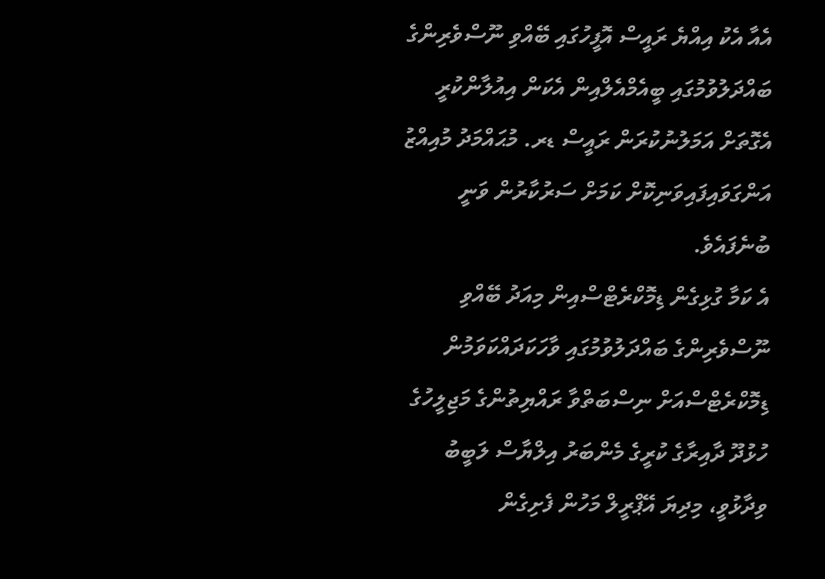އެއާ އެކު އިއްޔެ ރައީސް އޮފީހުގައި ބޭއްވި ނޫސްވެރިންގެ ބައްދަލުވުމުގައި ބީއެމްއެލްއިން އެކަން އިއުލާންކުރީ އެގޮތަށް އަމަލުނުކުރަން ރައީސް ޑރ. މުޙައްމަދު މުއިއްޒު އަންގަވައިފައިވަނިކޮށް ކަމަށް ސަރުކާރުން ވަނީ ބުނެފައެވެ.
އެ ކަމާ ގުޅިގެން ޑިމޮކްރެޓްސްއިން މިއަދު ބޭއްވި ނޫސްވެރިންގެ ބައްދަލުވުމުގައި ވާހަކަދައްކަވަމުން ޑިމޮކްރެޓްސްއަށް ނިސްބަތްވާ ރައްޔިތުންގެ މަޖިލީހުގެ ހުޅުދޫ ދާއިރާގެ ކުރީގެ މެންބަރު އިލްޔާސް ލަބީބު ވިދާޅުވީ، މިދިޔަ އޭޕްރީލް މަހުން ފެށިގެން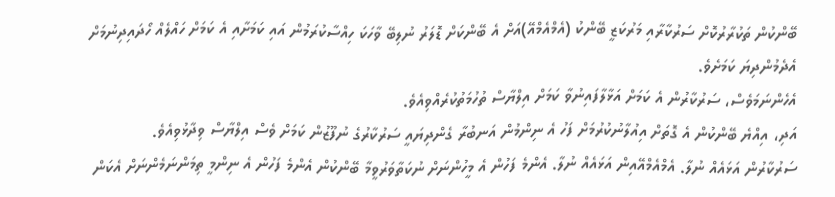ބޭންކުން ތަކުރާރުކޮށް ސަރުކާރާއި މަރުކަޒީ ބޭންކު (އެމްއެމްއޭ)އަށް އެ ބޭންކަށް ޑޮލަރު ނުލިބޭ ވާހަކަ ހިއްސާކުރަމުން އައި ކަމަށާއި އެ ކަމަށް ހައްލެއް ހޯދައިދިނުމަށް އެދެމުންދިޔަ ކަމަށެވެ.
އެހެންނަމަވެސް، ސަރުކާރުން އެ ކަމަށް އަޅާލާފައިނުވާ ކަމަށް އިލްޔާސް ތުހުމަތުކުރެއްވިއެވެ.
އަދި، އިއްޔެ ބޭންކުން އެ ގޮތަށް އިއުލާނުކުރުމަށް ފަހު އެ ނިންމުން އަނބުރާ ގެންދިޔައީ ސަރުކާރުގެ ނުފޫޒުން ކަމަށް ވެސް އިލްޔާސް ވިދާޅުވިއެވެ.
ސަރުކާރުން އަޅައެއް ނުލާ. އެމްއެމްއޭއިން އަޅައެއް ނުލާ. އެންމެ ފަހުން އެ މީހުންނަށް ނުކަތާވަރުވީމާ ބޭންކުން އެންމެ ފަހުން އެ ނިންމީ ތިމަންނަމެންނަށް އެކަން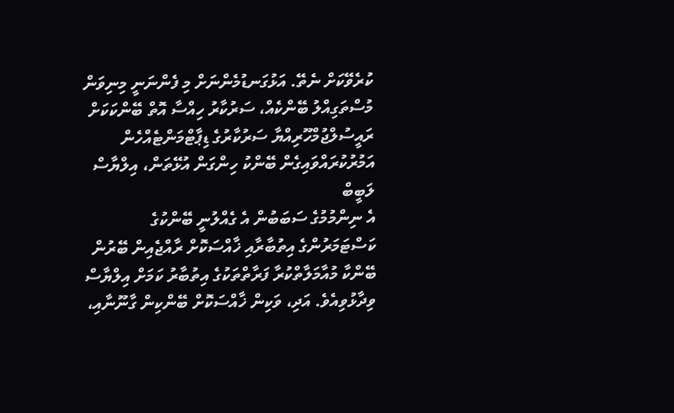ކުރެވޭކަށް ނެތޭ. އަޅުގަނޑުމެންނަށް މި ފެންނަނީ މިނިވަން މުސްތަގިއްލު ބޭންކެއް، ސަރުކާރު ހިއްސާ އޮތް ބޭންކަކަށް ރައީސުލްޖުމްހޫރިއްޔާ ސަރުކާރުގެ ޑިޕާޓްމަންޓެއްހެން އަމުރުކުރައްވައިގެން ބޭންކު ހިންގަން އުޅޭތަން، އިލްޔާސް ލަބީބް
އެ ނިންމުމުގެ ސަބަބުން އެ ގެއްލުނީ ބޭންކުގެ ކަސްޓަމަރުންގެ އިތުބާރާއި ޚާއްސަކޮށް ރާއްޖެއިން ބޭރުން ބޭންކާ މުއާމަލާތްކުރާ ފަރާތްތަކުގެ އިތުބާރު ކަމަށް އިލްޔާސް ވިދާޅުވިއެވެ. އަދި، ވަކިން ޚާއްސަކޮށް ބޭންކިން ގާނޫނާއި،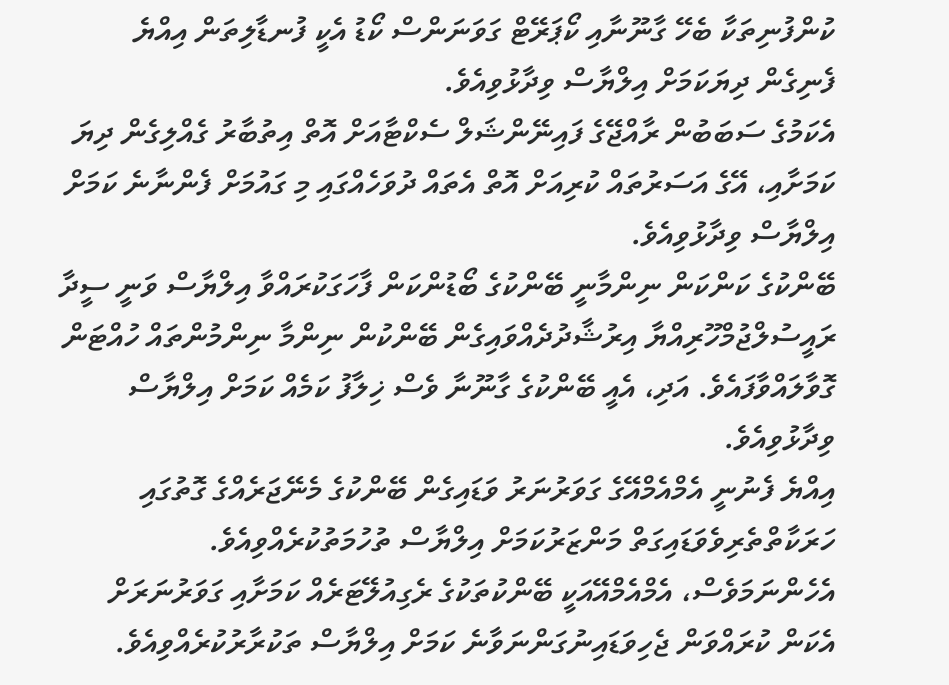ކުންފުނިތަކާ ބެހޭ ގާނޫނާއި ކޯޕަރޭޓް ގަވަނަންސް ކޯޑު އެކީ ފުނޑާލިތަން އިއްޔެ ފެނިގެން ދިޔަކަމަށް އިލްޔާސް ވިދާޅުވިއެވެ.
އެކަމުގެ ސަބަބުން ރާއްޖޭގެ ފައިނޭންޝަލް ސެކްޓާއަށް އޮތް އިތުބާރު ގެއްލިގެން ދިޔަ ކަމަށާއި، އޭގެ އަސަރުތައް ކުރިއަށް އޮތް އެތައް ދުވަހެއްގައި މި ގައުމަށް ފެންނާނެ ކަމަށް އިލްޔާސް ވިދާޅުވިއެވެ.
ބޭންކުގެ ކަންކަން ނިންމާނީ ބޭންކުގެ ބޯޑުންކަން ފާހަގަކުރައްވާ އިލްޔާސް ވަނީ ސީދާ ރައީސުލްޖުމްހޫރިއްޔާ އިރުޝާދުދެއްވައިގެން ބޭންކުން ނިންމާ ނިންމުންތައް ހުއްޓަން ގޮވާލައްވާފައެވެ. އަދި، އެއީ ބޭންކުގެ ގާނޫނާ ވެސް ޚިލާފު ކަމެއް ކަމަށް އިލްޔާސް ވިދާޅުވިއެވެ.
އިއްޔެ ފެނުނީ އެމްއެމްއޭގެ ގަވަރުނަރު ވަޑައިގެން ބޭންކުގެ މެނޭޖަރެއްގެ ގޮތުގައި ހަރަކާތްތެރިވެވަޑައިގަތް މަންޒަރުކަމަށް އިލްޔާސް ތުހުމަތުކުރެއްވިއެވެ. އެހެންނަމަވެސް، އެމްއެމްއޭއަކީ ބޭންކުތަކުގެ ރެގިއުލޭޓަރެއް ކަމަށާއި ގަވަރުނަރަށް އެކަން ކުރައްވަން ޖެހިވަޑައިނުގަންނަވާނެ ކަމަށް އިލްޔާސް ތަކުރާރުކުރެއްވިއެވެ.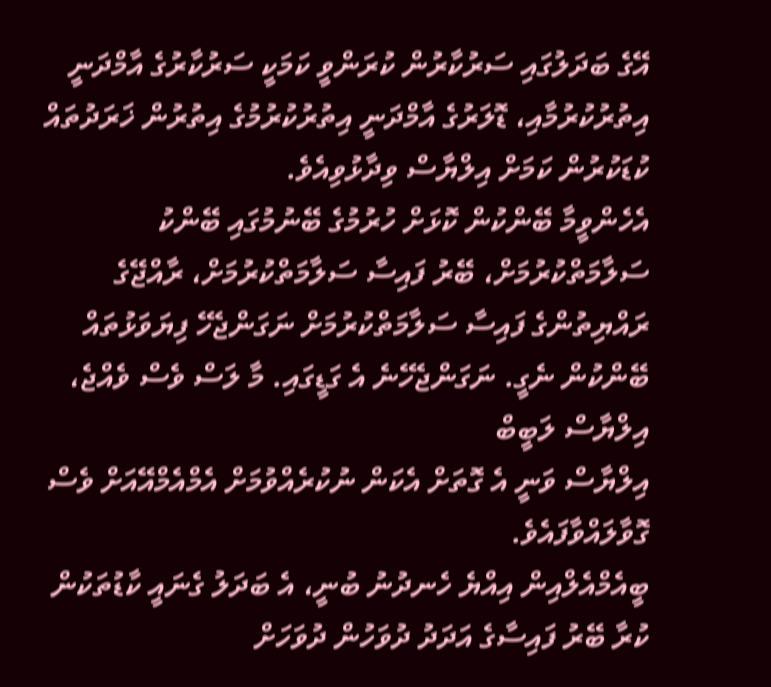އޭގެ ބަދަލުގައި ސަރުކާރުން ކުރަންވީ ކަމަކީ ސަރުކާރުގެ އާމްދަނީ އިތުރުކުރުމާއި، ޑޮލަރުގެ އާމްދަނީ އިތުރުކުރުމުގެ އިތުރުން ޚަރަދުތައް ކުޑަކުރުން ކަމަށް އިލްޔާސް ވިދާޅުވިއެވެ.
އެހެންވީމާ ބޭންކުން ކޮޅަށް ހުރުމުގެ ބޭނުމުގައި ބޭންކު ސަލާމަތްކުރުމަށް، ބޭރު ފައިސާ ސަލާމަތްކުރުމަށް، ރާއްޖޭގެ ރައްޔިތުންގެ ފައިސާ ސަލާމަތްކުރުމަށް ނަގަންޖެހޭ ފިޔަވަޅުތައް ބޭންކުން ނެގީ. ނަގަންޖެހޭނެ އެ ގަޑީގައި. މާ ލަސް ވެސް ވެއްޖެ، އިލްޔާސް ލަބީބް
އިލްޔާސް ވަނީ އެ ގޮތަށް އެކަން ނުކުރެއްވުމަށް އެމްއެމްއޭއަށް ވެސް ގޮވާލައްވާފައެވެ.
ބީއެމްއެލްއިން އިއްޔެ ހެނދުނު ބުނީ، އެ ބަދަލު ގެނައީ ކާޑުތަކުން ކުރާ ބޭރު ފައިސާގެ އަދަދު ދުވަހުން ދުވަހަށް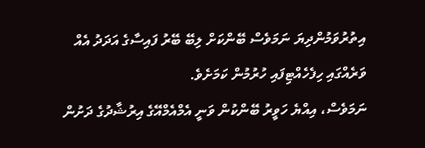އިތުރުވަމުންދިޔަ ނަމަވެސް ބޭންކަށް ލިބޭ ބޭރު ފައިސާގެ އަދަދު އެއް ވަރެއްގައި ހިފެހެއްޓިފައި ހުރުމުން ކަމަށެވެ.
ނަމަވެސް، އިއްޔެ ހަވީރު ބޭންކުން ވަނީ އެމްއެމްއޭގެ އިރުޝާދުގެ ދަށުން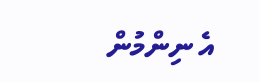އެ ނިންމުން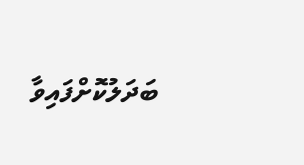ބަދަލުކޮށްފައިވާ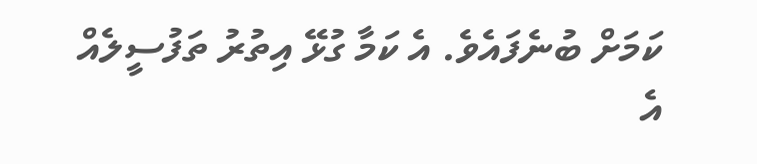ކަމަށް ބުނެފައެވެ. އެ ކަމާ ގުޅޭ އިތުރު ތަފުސީލެއް އެ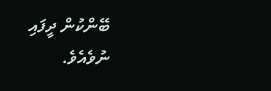ބޭންކުން ދީފައި ނުވެއެވެ.